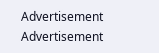Advertisement
Advertisement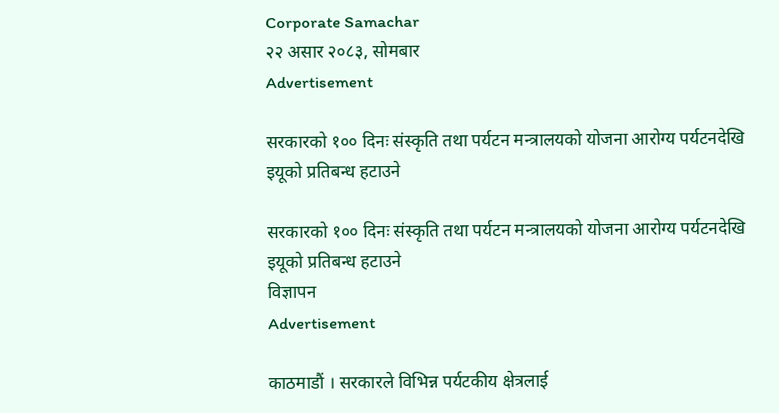Corporate Samachar
२२ असार २०८३, सोमबार
Advertisement

सरकारको १०० दिनः संस्कृति तथा पर्यटन मन्त्रालयको योजना आरोग्य पर्यटनदेखि इयूको प्रतिबन्ध हटाउने

सरकारको १०० दिनः संस्कृति तथा पर्यटन मन्त्रालयको योजना आरोग्य पर्यटनदेखि इयूको प्रतिबन्ध हटाउने
विज्ञापन
Advertisement

काठमाडौं । सरकारले विभिन्न पर्यटकीय क्षेत्रलाई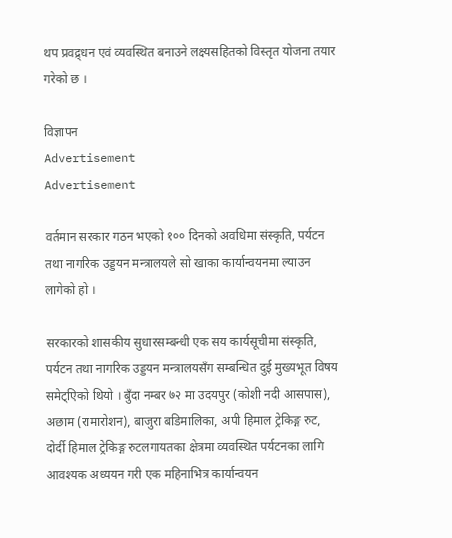थप प्रवद्र्धन एवं व्यवस्थित बनाउने लक्ष्यसहितको विस्तृत योजना तयार गरेको छ ।

विज्ञापन
Advertisement
Advertisement

वर्तमान सरकार गठन भएको १०० दिनको अवधिमा संस्कृति, पर्यटन तथा नागरिक उड्डयन मन्त्रालयले सो खाका कार्यान्वयनमा ल्याउन लागेको हो ।

सरकारको शासकीय सुधारसम्बन्धी एक सय कार्यसूचीमा संस्कृति, पर्यटन तथा नागरिक उड्डयन मन्त्रालयसँग सम्बन्धित दुई मुख्यभूत विषय समेट्एिको थियो । बुँदा नम्बर ७२ मा उदयपुर (कोशी नदी आसपास), अछाम (रामारोशन), बाजुरा बडिमालिका, अपी हिमाल ट्रेकिङ्ग रुट, दोर्दी हिमाल ट्रेकिङ्ग रुटलगायतका क्षेत्रमा व्यवस्थित पर्यटनका लागि आवश्यक अध्ययन गरी एक महिनाभित्र कार्यान्वयन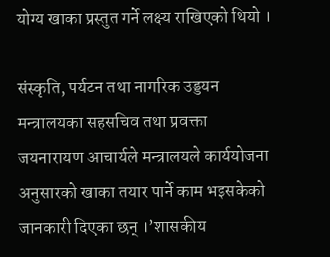योग्य खाका प्रस्तुत गर्ने लक्ष्य राखिएको थियो ।

संस्कृति, पर्यटन तथा नागरिक उड्डयन मन्त्रालयका सहसचिव तथा प्रवक्ता जयनारायण आचार्यले मन्त्रालयले कार्ययोजना अनुसारको खाका तयार पार्ने काम भइसकेको जानकारी दिएका छन् ।’शासकीय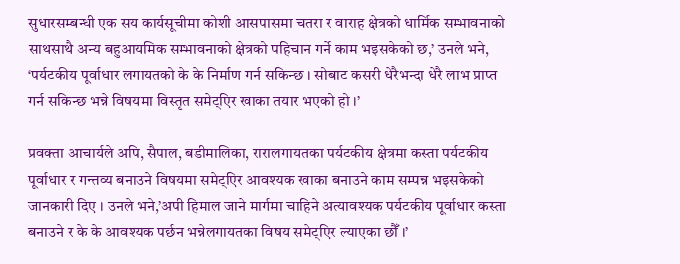सुधारसम्बन्धी एक सय कार्यसूचीमा कोशी आसपासमा चतरा र वाराह क्षेत्रको धार्मिक सम्भावनाको साथसाथै अन्य बहुआयमिक सम्भावनाको क्षेत्रको पहिचान गर्ने काम भइसकेको छ,’ उनले भने, ‘पर्यटकीय पूर्वाधार लगायतको के के निर्माण गर्न सकिन्छ । सोबाट कसरी धेरैभन्दा धेरै लाभ प्राप्त गर्न सकिन्छ भन्ने विषयमा विस्तृत समेट्एिर खाका तयार भएको हो ।’

प्रवक्ता आचार्यले अपि, सैपाल, बडीमालिका, रारालगायतका पर्यटकीय क्षेत्रमा कस्ता पर्यटकीय पूर्वाधार र गन्तव्य बनाउने विषयमा समेट्एिर आवश्यक खाका बनाउने काम सम्पन्न भइसकेको जानकारी दिए । उनले भने,’अपी हिमाल जाने मार्गमा चाहिने अत्यावश्यक पर्यटकीय पूर्वाधार कस्ता बनाउने र के के आवश्यक पर्छन भन्नेलगायतका विषय समेट्एिर ल्याएका छौँ ।’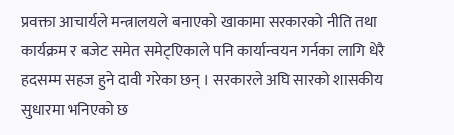प्रवक्ता आचार्यले मन्त्रालयले बनाएको खाकामा सरकारको नीति तथा कार्यक्रम र बजेट समेत समेट्एिकाले पनि कार्यान्वयन गर्नका लागि धेरै हदसम्म सहज हुने दावी गरेका छन् । सरकारले अघि सारको शासकीय सुधारमा भनिएको छ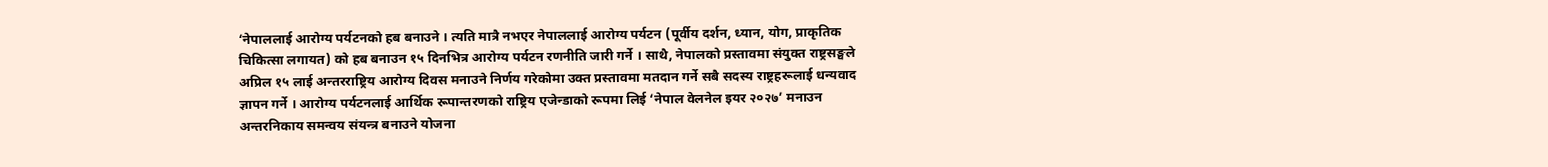‘नेपाललाई आरोग्य पर्यटनको हब बनाउने । त्यति मात्रै नभएर नेपाललाई आरोग्य पर्यटन (पूर्वीय दर्शन, ध्यान, योग, प्राकृतिक चिकित्सा लगायत) को हब बनाउन १५ दिनभित्र आरोग्य पर्यटन रणनीति जारी गर्ने । साथै, नेपालको प्रस्तावमा संयुक्त राष्ट्रसङ्घले अप्रिल १५ लाई अन्तरराष्ट्रिय आरोग्य दिवस मनाउने निर्णय गरेकोमा उक्त प्रस्तावमा मतदान गर्ने सबै सदस्य राष्ट्रहरूलाई धन्यवाद ज्ञापन गर्ने । आरोग्य पर्यटनलाई आर्थिक रूपान्तरणको राष्ट्रिय एजेन्डाको रूपमा लिई ‘नेपाल वेलनेल इयर २०२७’ मनाउन अन्तरनिकाय समन्वय संयन्त्र बनाउने योजना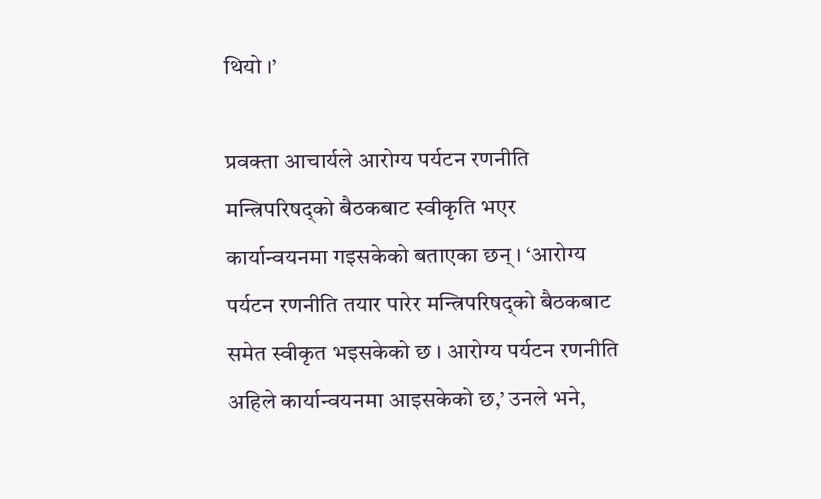थियो ।’

प्रवक्ता आचार्यले आरोग्य पर्यटन रणनीति मन्त्रिपरिषद्को बैठकबाट स्वीकृति भएर कार्यान्वयनमा गइसकेको बताएका छन् । ‘आरोग्य पर्यटन रणनीति तयार पारेर मन्त्रिपरिषद्को बैठकबाट समेत स्वीकृत भइसकेको छ । आरोग्य पर्यटन रणनीति अहिले कार्यान्वयनमा आइसकेको छ,’ उनले भने,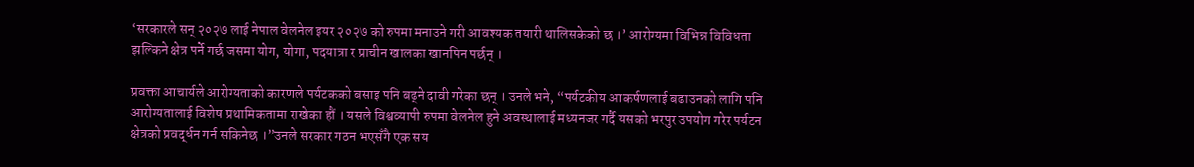‘सरकारले सन् २०२७ लाई नेपाल वेलनेल इयर २०२७ को रुपमा मनाउने गरी आवश्यक तयारी थालिसकेको छ ।’ आरोग्यमा विभिन्न विविधता झल्किने क्षेत्र पर्ने गर्छ जसमा योग, योगा, पदयात्रा र प्राचीन खालका खानपिन पर्छन् ।

प्रवक्ता आचार्यले आरोग्यताको कारणले पर्यटकको बसाइ पनि बढ्ने दावी गरेका छन् । उनले भने, “पर्यटकीय आकर्षणलाई बढाउनको लागि पनि आरोग्यतालाई विशेष प्रथामिकतामा राखेका हौं । यसले विश्वव्यापी रुपमा वेलनेल हुने अवस्थालाई मध्यनजर गर्दै यसको भरपुर उपयोग गरेर पर्यटन क्षेत्रको प्रवर्द्धन गर्न सकिनेछ ।”उनले सरकार गठन भएसँगै एक सय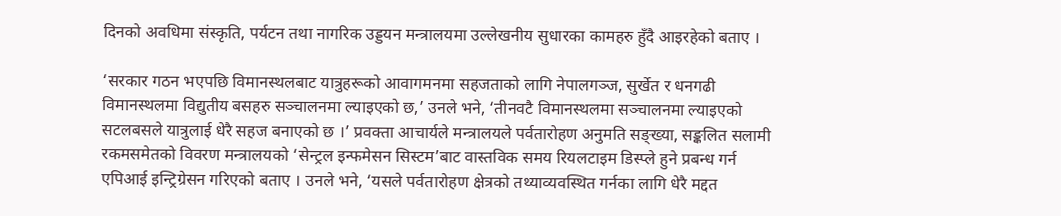दिनको अवधिमा संस्कृति, पर्यटन तथा नागरिक उड्डयन मन्त्रालयमा उल्लेखनीय सुधारका कामहरु हुँदै आइरहेको बताए ।

‘सरकार गठन भएपछि विमानस्थलबाट यात्रुहरूको आवागमनमा सहजताको लागि नेपालगञ्ज, सुर्खेत र धनगढी विमानस्थलमा विद्युतीय बसहरु सञ्चालनमा ल्याइएको छ,’ उनले भने, ‘तीनवटै विमानस्थलमा सञ्चालनमा ल्याइएको सटलबसले यात्रुलाई धेरै सहज बनाएको छ ।’ प्रवक्ता आचार्यले मन्त्रालयले पर्वतारोहण अनुमति सङ्ख्या, सङ्कलित सलामी रकमसमेतको विवरण मन्त्रालयको ‘सेन्ट्रल इन्फमेसन सिस्टम’बाट वास्तविक समय रियलटाइम डिस्प्ले हुने प्रबन्ध गर्न एपिआई इन्ट्रिग्रेसन गरिएको बताए । उनले भने, ‘यसले पर्वतारोहण क्षेत्रको तथ्याव्यवस्थित गर्नका लागि धेरै मद्दत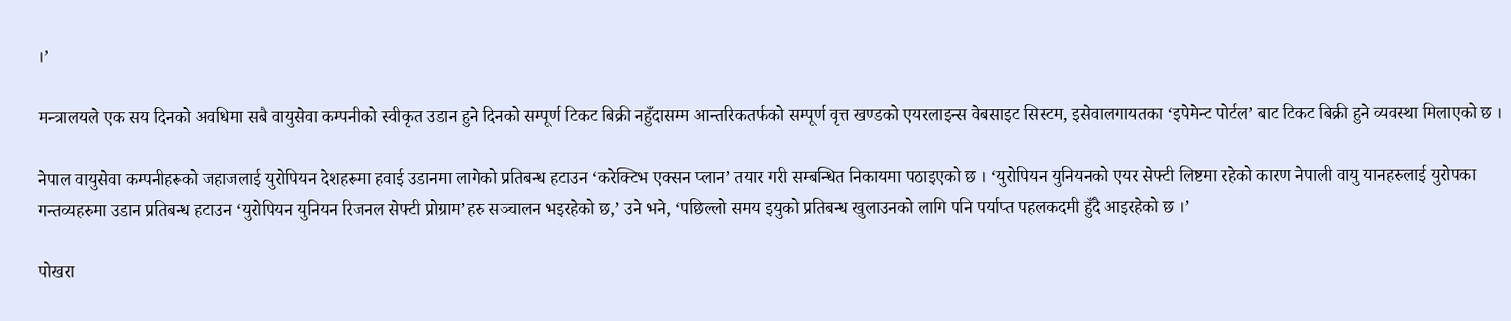।’

मन्त्रालयले एक सय दिनको अवधिमा सबै वायुसेवा कम्पनीको स्वीकृत उडान हुने दिनको सम्पूर्ण टिकट बिक्री नहुँदासम्म आन्तरिकतर्फको सम्पूर्ण वृत्त खण्डको एयरलाइन्स वेबसाइट सिस्टम, इसेवालगायतका ‘इपेमेन्ट पोर्टल’ बाट टिकट बिक्री हुने व्यवस्था मिलाएको छ ।

नेपाल वायुसेवा कम्पनीहरूको जहाजलाई युरोपियन देशहरूमा हवाई उडानमा लागेको प्रतिबन्ध हटाउन ‘करेक्टिभ एक्सन प्लान’ तयार गरी सम्बन्धित निकायमा पठाइएको छ । ‘युरोपियन युनियनको एयर सेफ्टी लिष्टमा रहेको कारण नेपाली वायु यानहरुलाई युरोपका गन्तव्यहरुमा उडान प्रतिबन्ध हटाउन ‘युरोपियन युनियन रिजनल सेफ्टी प्रोग्राम’हरु सञ्चालन भइरहेको छ,’ उने भने, ‘पछिल्लो समय इयुको प्रतिबन्ध खुलाउनको लागि पनि पर्याप्त पहलकदमी हुँदै आइरहेको छ ।’

पोखरा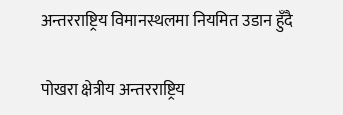अन्तरराष्ट्रिय विमानस्थलमा नियमित उडान हुँदै

पोखरा क्षेत्रीय अन्तरराष्ट्रिय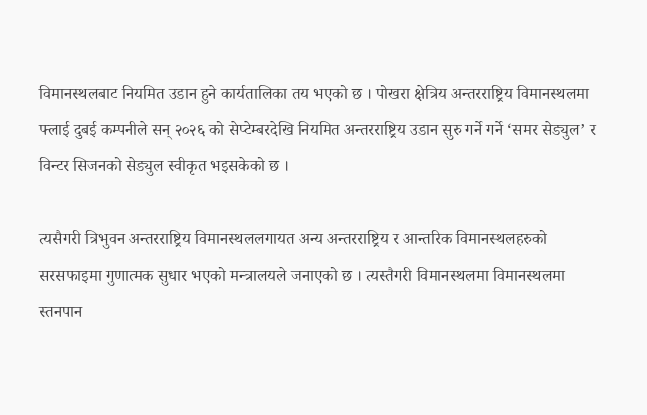विमानस्थलबाट नियमित उडान हुने कार्यतालिका तय भएको छ । पोखरा क्षेत्रिय अन्तरराष्ट्रिय विमानस्थलमा फ्लाई दुबई कम्पनीले सन् २०२६ को सेप्टेम्बरदेखि नियमित अन्तरराष्ट्रिय उडान सुरु गर्ने गर्ने ‘समर सेड्युल’ र विन्टर सिजनको सेड्युल स्वीकृत भइसकेको छ ।

त्यसैगरी त्रिभुवन अन्तरराष्ट्रिय विमानस्थललगायत अन्य अन्तरराष्ट्रिय र आन्तरिक विमानस्थलहरुको सरसफाइमा गुणात्मक सुधार भएको मन्त्रालयले जनाएको छ । त्यस्तैगरी विमानस्थलमा विमानस्थलमा स्तनपान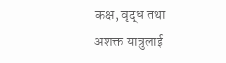कक्ष, वृद्ध तथा अशक्त यात्रुलाई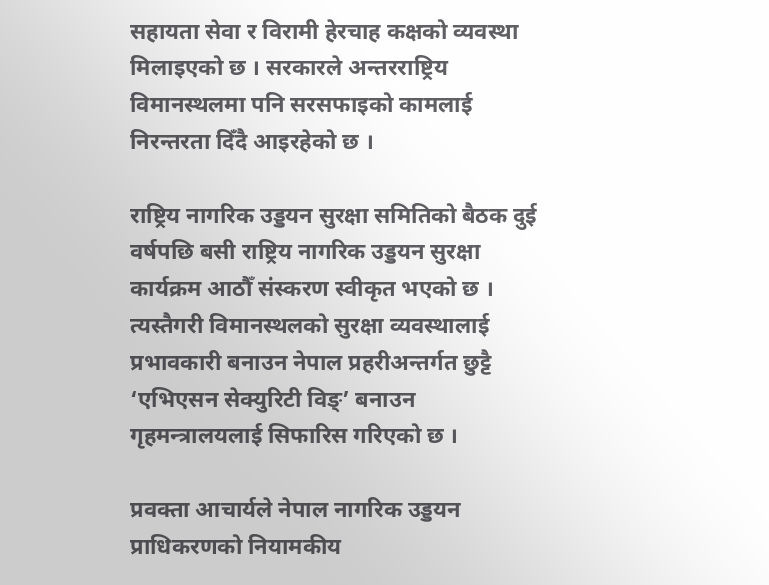सहायता सेवा र विरामी हेरचाह कक्षको व्यवस्था मिलाइएको छ । सरकारले अन्तरराष्ट्रिय विमानस्थलमा पनि सरसफाइको कामलाई निरन्तरता दिँदै आइरहेको छ ।

राष्ट्रिय नागरिक उड्डयन सुरक्षा समितिको बैठक दुई वर्षपछि बसी राष्ट्रिय नागरिक उड्डयन सुरक्षा कार्यक्रम आठौँ संस्करण स्वीकृत भएको छ । त्यस्तैगरी विमानस्थलको सुरक्षा व्यवस्थालाई प्रभावकारी बनाउन नेपाल प्रहरीअन्तर्गत छुट्टै ‘एभिएसन सेक्युरिटी विङ्’ बनाउन गृहमन्त्रालयलाई सिफारिस गरिएको छ ।

प्रवक्ता आचार्यले नेपाल नागरिक उड्डयन प्राधिकरणको नियामकीय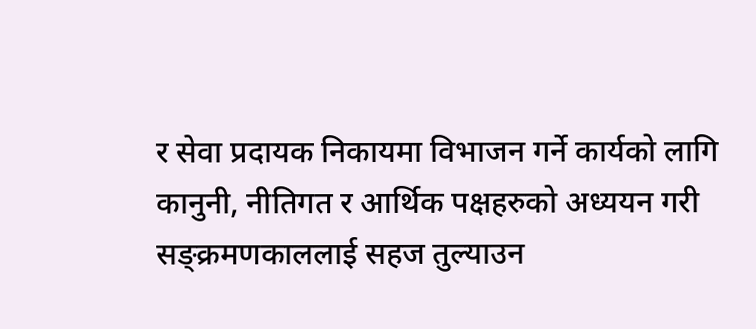र सेवा प्रदायक निकायमा विभाजन गर्ने कार्यको लागि कानुनी, नीतिगत र आर्थिक पक्षहरुको अध्ययन गरी सङ्क्रमणकाललाई सहज तुल्याउन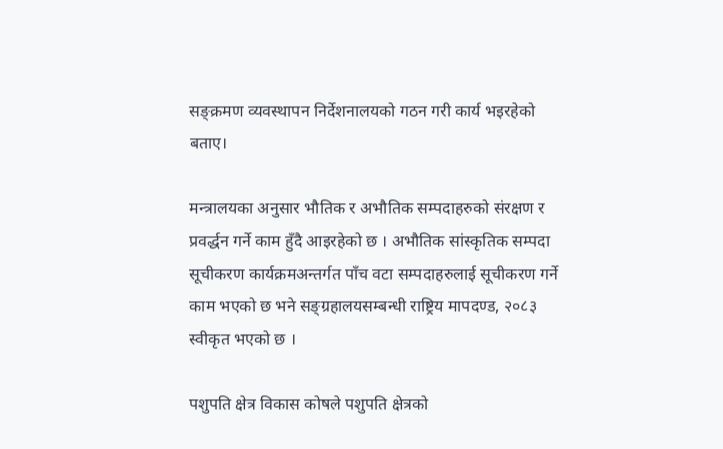सङ्क्रमण व्यवस्थापन निर्देशनालयको गठन गरी कार्य भइरहेको बताए।

मन्त्रालयका अनुसार भौतिक र अभौतिक सम्पदाहरुको संरक्षण र प्रवर्द्धन गर्ने काम हुँदै आइरहेको छ । अभौतिक सांस्कृतिक सम्पदा सूचीकरण कार्यक्रमअन्तर्गत पाँच वटा सम्पदाहरुलाई सूचीकरण गर्ने काम भएको छ भने सङ्ग्रहालयसम्बन्धी राष्ट्रिय मापदण्ड, २०८३ स्वीकृत भएको छ ।

पशुपति क्षेत्र विकास कोषले पशुपति क्षेत्रको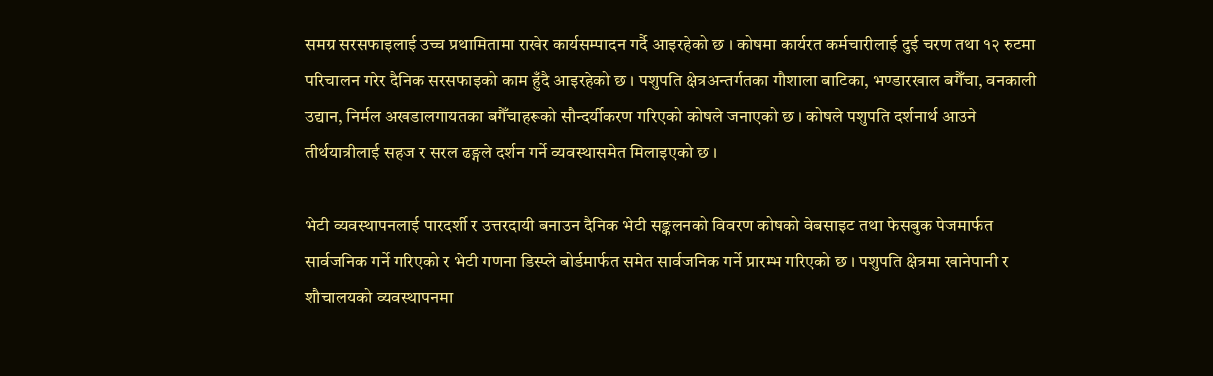समग्र सरसफाइलाई उच्च प्रथामितामा राखेर कार्यसम्पादन गर्दै आइरहेको छ । कोषमा कार्यरत कर्मचारीलाई दुई चरण तथा १२ रुटमा परिचालन गरेर दैनिक सरसफाइको काम हुँदै आइरहेको छ । पशुपति क्षेत्रअन्तर्गतका गौशाला बाटिका, भण्डारखाल बगैँचा, वनकाली उद्यान, निर्मल अखडालगायतका बगैँचाहरूको सौन्दर्यीकरण गरिएको कोषले जनाएको छ । कोषले पशुपति दर्शनार्थ आउने तीर्थयात्रीलाई सहज र सरल ढङ्गले दर्शन गर्ने व्यवस्थासमेत मिलाइएको छ ।

भेटी व्यवस्थापनलाई पारदर्शी र उत्तरदायी बनाउन दैनिक भेटी सङ्कलनको विवरण कोषको वेबसाइट तथा फेसबुक पेजमार्फत सार्वजनिक गर्ने गरिएको र भेटी गणना डिस्प्ले बोर्डमार्फत समेत सार्वजनिक गर्ने प्रारम्भ गरिएको छ । पशुपति क्षेत्रमा खानेपानी र शौचालयको व्यवस्थापनमा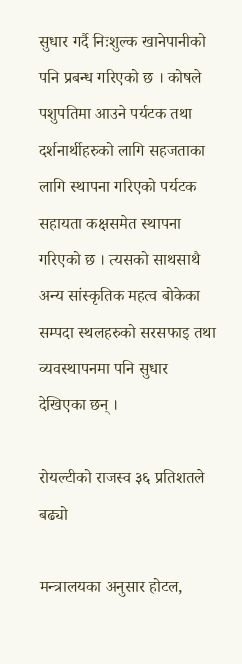सुधार गर्दै निःशुल्क खानेपानीको पनि प्रबन्ध गरिएको छ । कोषले पशुपतिमा आउने पर्यटक तथा दर्शनार्थीहरुको लागि सहजताका लागि स्थापना गरिएको पर्यटक सहायता कक्षसमेत स्थापना गरिएको छ । त्यसको साथसाथै अन्य सांस्कृतिक महत्व बोकेका सम्पदा स्थलहरुको सरसफाइ तथा व्यवस्थापनमा पनि सुधार देखिएका छन् ।

रोयल्टीको राजस्व ३६ प्रतिशतले बढ्यो

मन्त्रालयका अनुसार होटल,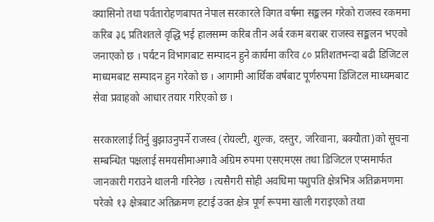क्यासिनो तथा पर्वतारोहणबापत नेपाल सरकारले विगत वर्षमा सङ्कलन गरेको राजस्व रकममा करिब ३६ प्रतिशतले वृद्धि भई हालसम्म करिब तीन अर्ब रकम बराबर राजस्व सङ्कलन भएको जनाएको छ । पर्यटन विभागबाट सम्पादन हुने कार्यमा करिव ८० प्रतिशतभन्दा बढी डिजिटल माध्यमबाट सम्पादन हुन गरेको छ । आगामी आर्थिक वर्षबाट पूर्णरुपमा डिजिटल माध्यमबाट सेवा प्रवाहको आधार तयार गरिएको छ ।

सरकारलाई तिर्नु बुझाउनुपर्ने राजस्व (रोयल्टी, शुल्क, दस्तुर, जरिवाना, बक्यौता)को सूचना सम्बन्धित पक्षलाई समयसीमाअगावै अग्रिम रुपमा एसएमएस तथा डिजिटल एप्समार्फत जानकारी गराउने थालनी गरिनेछ । त्यसैगरी सोही अवधिमा पशुपति क्षेत्रभित्र अतिक्रमणमा परेको १३ क्षेत्रबाट अतिक्रमण हटाई उक्त क्षेत्र पूर्ण रूपमा खाली गराइएको तथा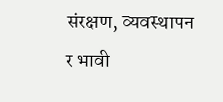संरक्षण, व्यवस्थापन र भावी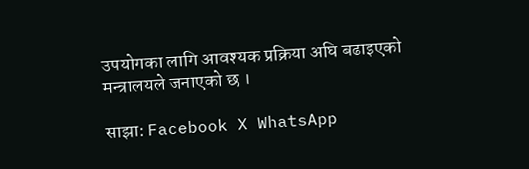उपयोगका लागि आवश्यक प्रक्रिया अघि बढाइएको मन्त्रालयले जनाएको छ ।

साझा: Facebook X WhatsApp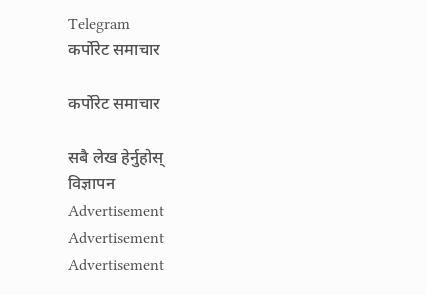Telegram
कर्पोरेट समाचार

कर्पोरेट समाचार

सबै लेख हेर्नुहोस्
विज्ञापन
Advertisement
Advertisement
Advertisement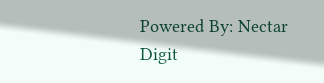Powered By: Nectar Digit